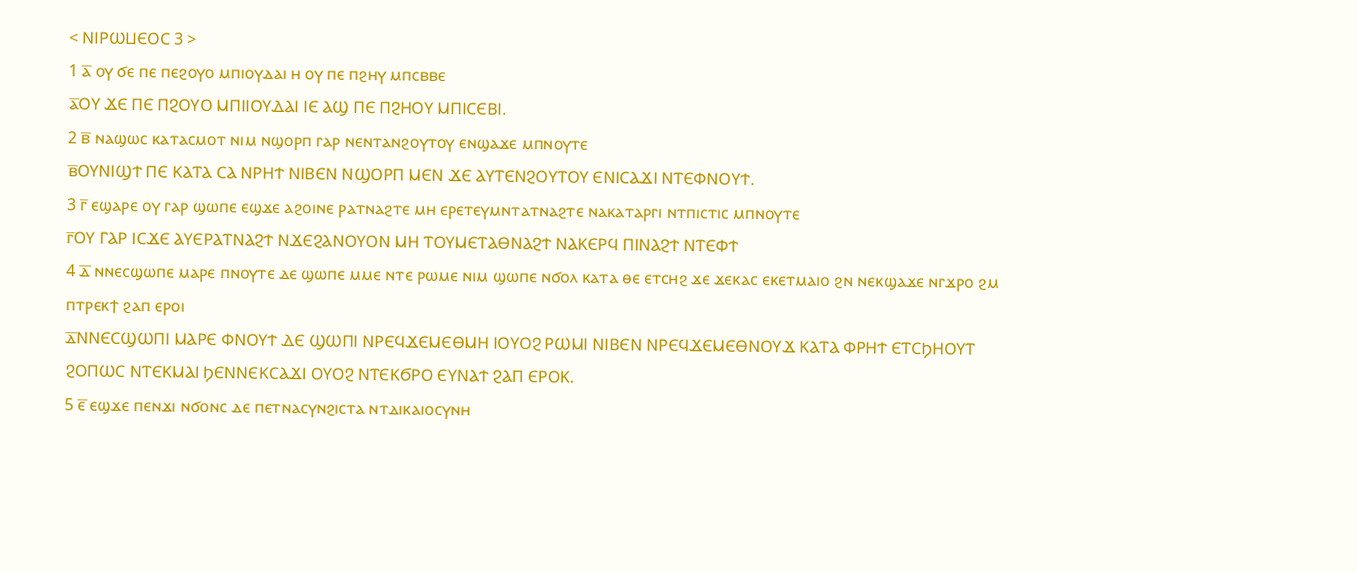< ⲚⲒⲢⲰⳘⲈⲞⲤ 3 >
1 ⲁ̅ ⲟⲩ ϭⲉ ⲡⲉ ⲡⲉϩⲟⲩⲟ ⲙⲡⲓⲟⲩⲇⲁⲓ ⲏ ⲟⲩ ⲡⲉ ⲡϩⲏⲩ ⲙⲡⲥⲃⲃⲉ
ⲁ̅ⲞⲨ ϪⲈ ⲠⲈ ⲠϨⲞⲨⲞ ⲘⲠⲒⲒⲞⲨⲆⲀⲒ ⲒⲈ ⲀϢ ⲠⲈ ⲠϨⲎⲞⲨ ⲘⲠⲒⲤⲈⲂⲒ.
2 ⲃ̅ ⲛⲁϣⲱⲥ ⲕⲁⲧⲁⲥⲙⲟⲧ ⲛⲓⲙ ⲛϣⲟⲣⲡ ⲅⲁⲣ ⲛⲉⲛⲧⲁⲛϩⲟⲩⲧⲟⲩ ⲉⲛϣⲁϫⲉ ⲙⲡⲛⲟⲩⲧⲉ
ⲃ̅ⲞⲨⲚⲒϢϮ ⲠⲈ ⲔⲀⲦⲀ ⲤⲀ ⲚⲢⲎϮ ⲚⲒⲂⲈⲚ ⲚϢⲞⲢⲠ ⲘⲈⲚ ϪⲈ ⲀⲨⲦⲈⲚϨⲞⲨⲦⲞⲨ ⲈⲚⲒⲤⲀϪⲒ ⲚⲦⲈⲪⲚⲞⲨϮ.
3 ⲅ̅ ⲉϣⲁⲣⲉ ⲟⲩ ⲅⲁⲣ ϣⲱⲡⲉ ⲉϣϫⲉ ⲁϩⲟⲓⲛⲉ ⲣⲁⲧⲛⲁϩⲧⲉ ⲙⲏ ⲉⲣⲉⲧⲉⲩⲙⲛⲧⲁⲧⲛⲁϩⲧⲉ ⲛⲁⲕⲁⲧⲁⲣⲅⲓ ⲛⲧⲡⲓⲥⲧⲓⲥ ⲙⲡⲛⲟⲩⲧⲉ
ⲅ̅ⲞⲨ ⲄⲀⲢ ⲒⲤϪⲈ ⲀⲨⲈⲢⲀⲦⲚⲀϨϮ ⲚϪⲈϨⲀⲚⲞⲨⲞⲚ ⲘⲎ ⲦⲞⲨⲘⲈⲦⲀⲐⲚⲀϨϮ ⲚⲀⲔⲈⲢϤ ⲠⲒⲚⲀϨϮ ⲚⲦⲈⲪϮ
4 ⲇ̅ ⲛⲛⲉⲥϣⲱⲡⲉ ⲙⲁⲣⲉ ⲡⲛⲟⲩⲧⲉ ⲇⲉ ϣⲱⲡⲉ ⲙⲙⲉ ⲛⲧⲉ ⲣⲱⲙⲉ ⲛⲓⲙ ϣⲱⲡⲉ ⲛϭⲟⲗ ⲕⲁⲧⲁ ⲑⲉ ⲉⲧⲥⲏϩ ϫⲉ ϫⲉⲕⲁⲥ ⲉⲕⲉⲧⲙⲁⲓⲟ ϩⲛ ⲛⲉⲕϣⲁϫⲉ ⲛⲅϫⲣⲟ ϩⲙ ⲡⲧⲣⲉⲕϯ ϩⲁⲡ ⲉⲣⲟⲓ
ⲇ̅ⲚⲚⲈⲤϢⲰⲠⲒ ⲘⲀⲢⲈ ⲪⲚⲞⲨϮ ⲆⲈ ϢⲰⲠⲒ ⲚⲢⲈϤϪⲈⲘⲈⲐⲘⲎ ⲒⲞⲨⲞϨ ⲢⲰⲘⲒ ⲚⲒⲂⲈⲚ ⲚⲢⲈϤϪⲈⲘⲈⲐⲚⲞⲨϪ ⲔⲀⲦⲀ ⲪⲢⲎϮ ⲈⲦⲤϦⲎⲞⲨⲦ ϨⲞⲠⲰⲤ ⲚⲦⲈⲔⲘⲀⲒ ϦⲈⲚⲚⲈⲔⲤⲀϪⲒ ⲞⲨⲞϨ ⲚⲦⲈⲔϬⲢⲞ ⲈⲨⲚⲀϮ ϨⲀⲠ ⲈⲢⲞⲔ.
5 ⲉ̅ ⲉϣϫⲉ ⲡⲉⲛϫⲓ ⲛϭⲟⲛⲥ ⲇⲉ ⲡⲉⲧⲛⲁⲥⲩⲛϩⲓⲥⲧⲁ ⲛⲧⲇⲓⲕⲁⲓⲟⲥⲩⲛⲏ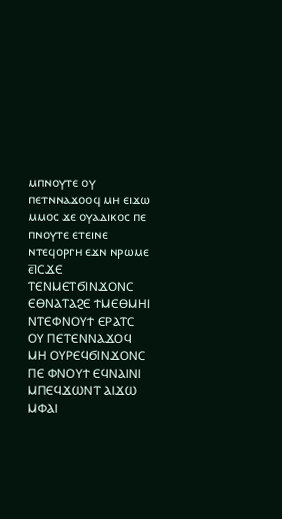ⲙⲡⲛⲟⲩⲧⲉ ⲟⲩ ⲡⲉⲧⲛⲛⲁϫⲟⲟϥ ⲙⲏ ⲉⲓϫⲱ ⲙⲙⲟⲥ ϫⲉ ⲟⲩⲁⲇⲓⲕⲟⲥ ⲡⲉ ⲡⲛⲟⲩⲧⲉ ⲉⲧⲉⲓⲛⲉ ⲛⲧⲉϥⲟⲣⲅⲏ ⲉϫⲛ ⲛⲣⲱⲙⲉ
ⲉ̅ⲒⲤϪⲈ ⲦⲈⲚⲘⲈⲦϬⲒⲚϪⲞⲚⲤ ⲈⲐⲚⲀⲦⲀϨⲈ ϮⲘⲈⲐⲘⲎⲒ ⲚⲦⲈⲪⲚⲞⲨϮ ⲈⲢⲀⲦⲤ ⲞⲨ ⲠⲈⲦⲈⲚⲚⲀϪⲞϤ ⲘⲎ ⲞⲨⲢⲈϤϬⲒⲚϪⲞⲚⲤ ⲠⲈ ⲪⲚⲞⲨϮ ⲈϤⲚⲀⲒⲚⲒ ⲘⲠⲈϤϪⲰⲚⲦ ⲀⲒϪⲰ ⲘⲪⲀⲒ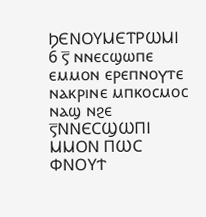ϦⲈⲚⲞⲨⲘⲈⲦⲢⲰⲘⲒ
6 ⲋ̅ ⲛⲛⲉⲥϣⲱⲡⲉ ⲉⲙⲙⲟⲛ ⲉⲣⲉⲡⲛⲟⲩⲧⲉ ⲛⲁⲕⲣⲓⲛⲉ ⲙⲡⲕⲟⲥⲙⲟⲥ ⲛⲁϣ ⲛϩⲉ
ⲋ̅ⲚⲚⲈⲤϢⲰⲠⲒ ⲘⲘⲞⲚ ⲠⲰⲤ ⲪⲚⲞⲨϮ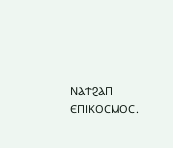ⲚⲀϮϨⲀⲠ ⲈⲠⲒⲔⲞⲤⲘⲞⲤ.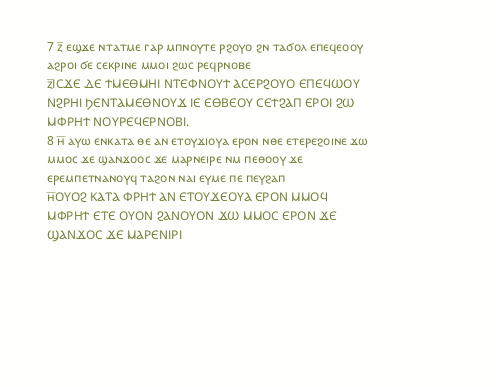7 ⲍ̅ ⲉϣϫⲉ ⲛⲧⲁⲧⲙⲉ ⲅⲁⲣ ⲙⲡⲛⲟⲩⲧⲉ ⲣϩⲟⲩⲟ ϩⲛ ⲧⲁϭⲟⲗ ⲉⲡⲉϥⲉⲟⲟⲩ ⲁϩⲣⲟⲓ ϭⲉ ⲥⲉⲕⲣⲓⲛⲉ ⲙⲙⲟⲓ ϩⲱⲥ ⲣⲉϥⲣⲛⲟⲃⲉ
ⲍ̅ⲒⲤϪⲈ ⲆⲈ ϮⲘⲈⲐⲘⲎⲒ ⲚⲦⲈⲪⲚⲞⲨϮ ⲀⲤⲈⲢϨⲞⲨⲞ ⲈⲠⲈϤⲰⲞⲨ ⲚϨⲢⲎⲒ ϦⲈⲚⲦⲀⲘⲈⲐⲚⲞⲨϪ ⲒⲈ ⲈⲐⲂⲈⲞⲨ ⲤⲈϮϨⲀⲠ ⲈⲢⲞⲒ ϨⲰ ⲘⲪⲢⲎϮ ⲚⲞⲨⲢⲈϤⲈⲢⲚⲞⲂⲒ.
8 ⲏ̅ ⲁⲩⲱ ⲉⲛⲕⲁⲧⲁ ⲑⲉ ⲁⲛ ⲉⲧⲟⲩϫⲓⲟⲩⲁ ⲉⲣⲟⲛ ⲛⲑⲉ ⲉⲧⲉⲣⲉϩⲟⲓⲛⲉ ϫⲱ ⲙⲙⲟⲥ ϫⲉ ϣⲁⲛϫⲟⲟⲥ ϫⲉ ⲙⲁⲣⲛⲉⲓⲣⲉ ⲛⲙ ⲡⲉⲑⲟⲟⲩ ϫⲉ ⲉⲣⲉⲙⲡⲉⲧⲛⲁⲛⲟⲩϥ ⲧⲁϩⲟⲛ ⲛⲁⲓ ⲉⲩⲙⲉ ⲡⲉ ⲡⲉⲩϩⲁⲡ
ⲏ̅ⲞⲨⲞϨ ⲔⲀⲦⲀ ⲪⲢⲎϮ ⲀⲚ ⲈⲦⲞⲨϪⲈⲞⲨⲀ ⲈⲢⲞⲚ ⲘⲘⲞϤ ⲘⲪⲢⲎϮ ⲈⲦⲈ ⲞⲨⲞⲚ ϨⲀⲚⲞⲨⲞⲚ ϪⲰ ⲘⲘⲞⲤ ⲈⲢⲞⲚ ϪⲈ ϢⲀⲚϪⲞⲤ ϪⲈ ⲘⲀⲢⲈⲚⲒⲢⲒ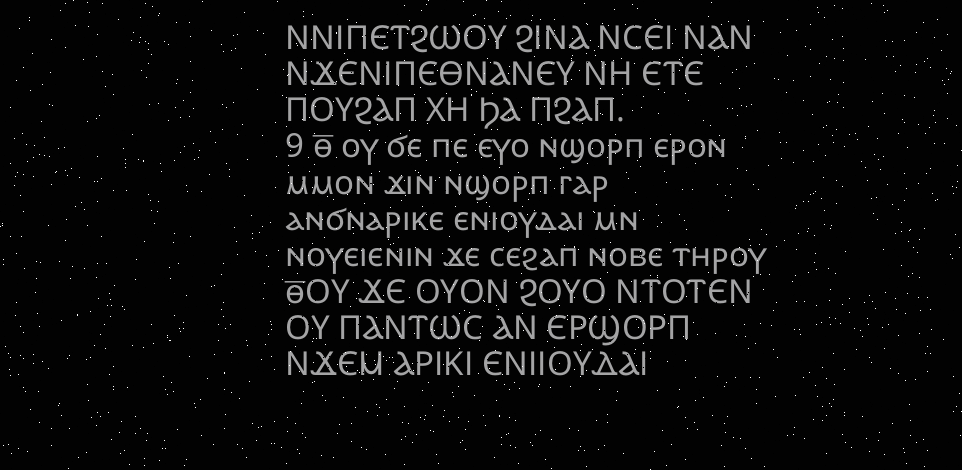ⲚⲚⲒⲠⲈⲦϨⲰⲞⲨ ϨⲒⲚⲀ ⲚⲤⲈⲒ ⲚⲀⲚ ⲚϪⲈⲚⲒⲠⲈⲐⲚⲀⲚⲈⲨ ⲚⲎ ⲈⲦⲈ ⲠⲞⲨϨⲀⲠ ⲬⲎ ϦⲀ ⲠϨⲀⲠ.
9 ⲑ̅ ⲟⲩ ϭⲉ ⲡⲉ ⲉⲩⲟ ⲛϣⲟⲣⲡ ⲉⲣⲟⲛ ⲙⲙⲟⲛ ϫⲓⲛ ⲛϣⲟⲣⲡ ⲅⲁⲣ ⲁⲛϭⲛⲁⲣⲓⲕⲉ ⲉⲛⲓⲟⲩⲇⲁⲓ ⲙⲛ ⲛⲟⲩⲉⲓⲉⲛⲓⲛ ϫⲉ ⲥⲉϩⲁⲡ ⲛⲟⲃⲉ ⲧⲏⲣⲟⲩ
ⲑ̅ⲞⲨ ϪⲈ ⲞⲨⲞⲚ ϨⲞⲨⲞ ⲚⲦⲞⲦⲈⲚ ⲞⲨ ⲠⲀⲚⲦⲰⲤ ⲀⲚ ⲈⲢϢⲞⲢⲠ ⲚϪⲈⲘ ⲀⲢⲒⲔⲒ ⲈⲚⲒⲒⲞⲨⲆⲀⲒ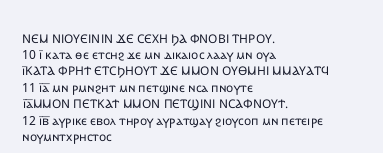ⲚⲈⲘ ⲚⲒⲞⲨⲈⲒⲚⲒⲚ ϪⲈ ⲤⲈⲬⲎ ϦⲀ ⲪⲚⲞⲂⲒ ⲦⲎⲢⲞⲨ.
10 ⲓ̅ ⲕⲁⲧⲁ ⲑⲉ ⲉⲧⲥⲏϩ ϫⲉ ⲙⲛ ⲇⲓⲕⲁⲓⲟⲥ ⲗⲁⲁⲩ ⲙⲛ ⲟⲩⲁ
ⲓ̅ⲔⲀⲦⲀ ⲪⲢⲎϮ ⲈⲦⲤϦⲎⲞⲨⲦ ϪⲈ ⲘⲘⲞⲚ ⲞⲨⲐⲘⲎⲒ ⲘⲘⲀⲨⲀⲦϤ
11 ⲓ̅ⲁ̅ ⲙⲛ ⲣⲙⲛϩⲏⲧ ⲙⲛ ⲡⲉⲧϣⲓⲛⲉ ⲛⲥⲁ ⲡⲛⲟⲩⲧⲉ
ⲓ̅ⲁ̅ⲘⲘⲞⲚ ⲠⲈⲦⲔⲀϮ ⲘⲘⲞⲚ ⲠⲈⲦϢⲒⲚⲒ ⲚⲤⲀⲪⲚⲞⲨϮ.
12 ⲓ̅ⲃ̅ ⲁⲩⲣⲓⲕⲉ ⲉⲃⲟⲗ ⲧⲏⲣⲟⲩ ⲁⲩⲣⲁⲧϣⲁⲩ ϩⲓⲟⲩⲥⲟⲡ ⲙⲛ ⲡⲉⲧⲉⲓⲣⲉ ⲛⲟⲩⲙⲛⲧⲭⲣⲏⲥⲧⲟⲥ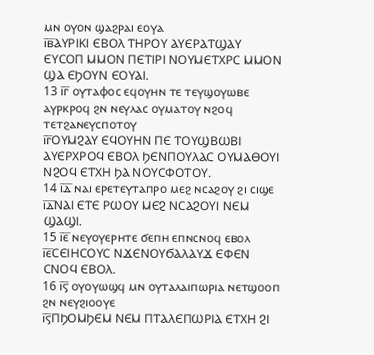ⲙⲛ ⲟⲩⲟⲛ ϣⲁϩⲣⲁⲓ ⲉⲟⲩⲁ
ⲓ̅ⲃ̅ⲀⲨⲢⲒⲔⲒ ⲈⲂⲞⲖ ⲦⲎⲢⲞⲨ ⲀⲨⲈⲢⲀⲦϢⲀⲨ ⲈⲨⲤⲞⲠ ⲘⲘⲞⲚ ⲠⲈⲦⲒⲢⲒ ⲚⲞⲨⲘⲈⲦⲬⲢⲤ ⲘⲘⲞⲚ ϢⲀ ⲈϦⲞⲨⲚ ⲈⲞⲨⲀⲒ.
13 ⲓ̅ⲅ̅ ⲟⲩⲧⲁⲫⲟⲥ ⲉϥⲟⲩⲏⲛ ⲧⲉ ⲧⲉⲩϣⲟⲩⲱⲃⲉ ⲁⲩⲣⲕⲣⲟϥ ϩⲛ ⲛⲉⲩⲗⲁⲥ ⲟⲩⲙⲁⲧⲟⲩ ⲛϩⲟϥ ⲧⲉⲧϩⲁⲛⲉⲩⲥⲡⲟⲧⲟⲩ
ⲓ̅ⲅ̅ⲞⲨⲘϨⲀⲨ ⲈϤⲞⲨⲎⲚ ⲠⲈ ⲦⲞⲨϢⲂⲰⲂⲒ ⲀⲨⲈⲢⲬⲢⲞϤ ⲈⲂⲞⲖ ϦⲈⲚⲠⲞⲨⲖⲀⲤ ⲞⲨⲘⲀⲐⲞⲨⲒ ⲚϨⲞϤ ⲈⲦⲬⲎ ϦⲀ ⲚⲞⲨⲤⲪⲞⲦⲞⲨ.
14 ⲓ̅ⲇ̅ ⲛⲁⲓ ⲉⲣⲉⲧⲉⲩⲧⲁⲡⲣⲟ ⲙⲉϩ ⲛⲥⲁϩⲟⲩ ϩⲓ ⲥⲓϣⲉ
ⲓ̅ⲇ̅ⲚⲀⲒ ⲈⲦⲈ ⲢⲰⲞⲨ ⲘⲈϨ ⲚⲤⲀϨⲞⲨⲒ ⲚⲈⲘ ϢⲀϢⲒ.
15 ⲓ̅ⲉ̅ ⲛⲉⲩⲟⲩⲉⲣⲏⲧⲉ ϭⲉⲡⲏ ⲉⲡⲛⲥⲛⲟϥ ⲉⲃⲟⲗ
ⲓ̅ⲉ̅ⲤⲈⲒⲎⲤⲞⲨⲤ ⲚϪⲈⲚⲞⲨϬⲀⲖⲀⲨϪ ⲈⲪⲈⲚ ⲤⲚⲞϤ ⲈⲂⲞⲖ.
16 ⲓ̅ⲋ̅ ⲟⲩⲟⲩⲱϣϥ ⲙⲛ ⲟⲩⲧⲁⲗⲁⲓⲡⲱⲣⲓⲁ ⲛⲉⲧϣⲟⲟⲡ ϩⲛ ⲛⲉⲩϩⲓⲟⲟⲩⲉ
ⲓ̅ⲋ̅ⲠϦⲞⲘϦⲈⲘ ⲚⲈⲘ ⲠⲦⲀⲖⲈⲠⲰⲢⲒⲀ ⲈⲦⲬⲎ ϨⲒ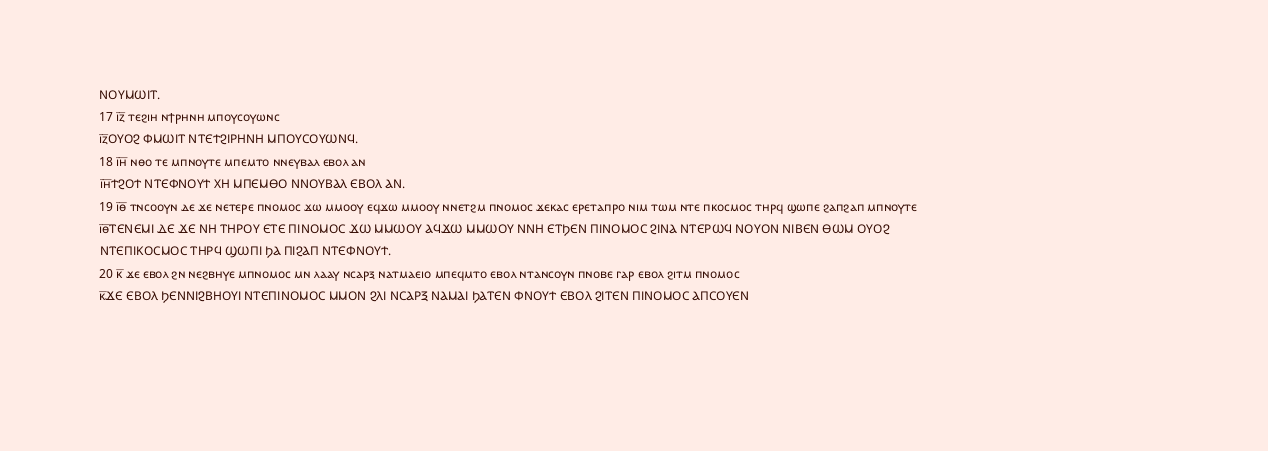ⲚⲞⲨⲘⲰⲒⲦ.
17 ⲓ̅ⲍ̅ ⲧⲉϩⲓⲏ ⲛϯⲣⲏⲛⲏ ⲙⲡⲟⲩⲥⲟⲩⲱⲛⲥ
ⲓ̅ⲍ̅ⲞⲨⲞϨ ⲪⲘⲰⲒⲦ ⲚⲦⲈϮϨⲒⲢⲎⲚⲎ ⲘⲠⲞⲨⲤⲞⲨⲰⲚϤ.
18 ⲓ̅ⲏ̅ ⲛⲑⲟ ⲧⲉ ⲙⲡⲛⲟⲩⲧⲉ ⲙⲡⲉⲙⲧⲟ ⲛⲛⲉⲩⲃⲁⲗ ⲉⲃⲟⲗ ⲁⲛ
ⲓ̅ⲏ̅ϮϨⲞϮ ⲚⲦⲈⲪⲚⲞⲨϮ ⲬⲎ ⲘⲠⲈⲘⲐⲞ ⲚⲚⲞⲨⲂⲀⲖ ⲈⲂⲞⲖ ⲀⲚ.
19 ⲓ̅ⲑ̅ ⲧⲛⲥⲟⲟⲩⲛ ⲇⲉ ϫⲉ ⲛⲉⲧⲉⲣⲉ ⲡⲛⲟⲙⲟⲥ ϫⲱ ⲙⲙⲟⲟⲩ ⲉϥϫⲱ ⲙⲙⲟⲟⲩ ⲛⲛⲉⲧϩⲙ ⲡⲛⲟⲙⲟⲥ ϫⲉⲕⲁⲥ ⲉⲣⲉⲧⲁⲡⲣⲟ ⲛⲓⲙ ⲧⲱⲙ ⲛⲧⲉ ⲡⲕⲟⲥⲙⲟⲥ ⲧⲏⲣϥ ϣⲱⲡⲉ ϩⲁⲡϩⲁⲡ ⲙⲡⲛⲟⲩⲧⲉ
ⲓ̅ⲑ̅ⲦⲈⲚⲈⲘⲒ ⲆⲈ ϪⲈ ⲚⲎ ⲦⲎⲢⲞⲨ ⲈⲦⲈ ⲠⲒⲚⲞⲘⲞⲤ ϪⲰ ⲘⲘⲰⲞⲨ ⲀϤϪⲰ ⲘⲘⲰⲞⲨ ⲚⲚⲎ ⲈⲦϦⲈⲚ ⲠⲒⲚⲞⲘⲞⲤ ϨⲒⲚⲀ ⲚⲦⲈⲢⲰϤ ⲚⲞⲨⲞⲚ ⲚⲒⲂⲈⲚ ⲐⲰⲘ ⲞⲨⲞϨ ⲚⲦⲈⲠⲒⲔⲞⲤⲘⲞⲤ ⲦⲎⲢϤ ϢⲰⲠⲒ ϦⲀ ⲠⲒϨⲀⲠ ⲚⲦⲈⲪⲚⲞⲨϮ.
20 ⲕ̅ ϫⲉ ⲉⲃⲟⲗ ϩⲛ ⲛⲉϩⲃⲏⲩⲉ ⲙⲡⲛⲟⲙⲟⲥ ⲙⲛ ⲗⲁⲁⲩ ⲛⲥⲁⲣⲝ ⲛⲁⲧⲙⲁⲉⲓⲟ ⲙⲡⲉϥⲙⲧⲟ ⲉⲃⲟⲗ ⲛⲧⲁⲛⲥⲟⲩⲛ ⲡⲛⲟⲃⲉ ⲅⲁⲣ ⲉⲃⲟⲗ ϩⲓⲧⲙ ⲡⲛⲟⲙⲟⲥ
ⲕ̅ϪⲈ ⲈⲂⲞⲖ ϦⲈⲚⲚⲒϨⲂⲎⲞⲨⲒ ⲚⲦⲈⲠⲒⲚⲞⲘⲞⲤ ⲘⲘⲞⲚ ϨⲖⲒ ⲚⲤⲀⲢⲜ ⲚⲀⲘⲀⲒ ϦⲀⲦⲈⲚ ⲪⲚⲞⲨϮ ⲈⲂⲞⲖ ϨⲒⲦⲈⲚ ⲠⲒⲚⲞⲘⲞⲤ ⲀⲠⲤⲞⲨⲈⲚ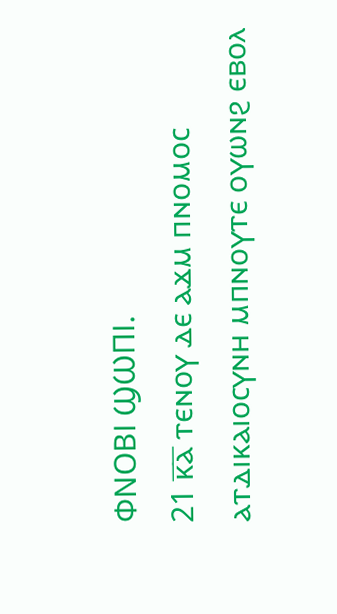ⲪⲚⲞⲂⲒ ϢⲰⲠⲒ.
21 ⲕ̅ⲁ̅ ⲧⲉⲛⲟⲩ ⲇⲉ ⲁϫⲙ ⲡⲛⲟⲙⲟⲥ ⲁⲧⲇⲓⲕⲁⲓⲟⲥⲩⲛⲏ ⲙⲡⲛⲟⲩⲧⲉ ⲟⲩⲱⲛϩ ⲉⲃⲟⲗ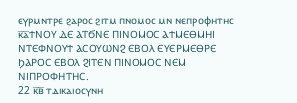ⲉⲩⲣⲙⲛⲧⲣⲉ ϩⲁⲣⲟⲥ ϩⲓⲧⲙ ⲡⲛⲟⲙⲟⲥ ⲙⲛ ⲛⲉⲡⲣⲟⲫⲏⲧⲏⲥ
ⲕ̅ⲁ̅ϮⲚⲞⲨ ⲆⲈ ⲀⲦϬⲚⲈ ⲠⲒⲚⲞⲘⲞⲤ ⲀϮⲘⲈⲐⲘⲎⲒ ⲚⲦⲈⲪⲚⲞⲨϮ ⲀⲤⲞⲨⲰⲚϨ ⲈⲂⲞⲖ ⲈⲨⲈⲢⲘⲈⲐⲢⲈ ϦⲀⲢⲞⲤ ⲈⲂⲞⲖ ϨⲒⲦⲈⲚ ⲠⲒⲚⲞⲘⲞⲤ ⲚⲈⲘ ⲚⲒⲠⲢⲞⲪⲎⲦⲎⲤ.
22 ⲕ̅ⲃ̅ ⲧⲇⲓⲕⲁⲓⲟⲥⲩⲛⲏ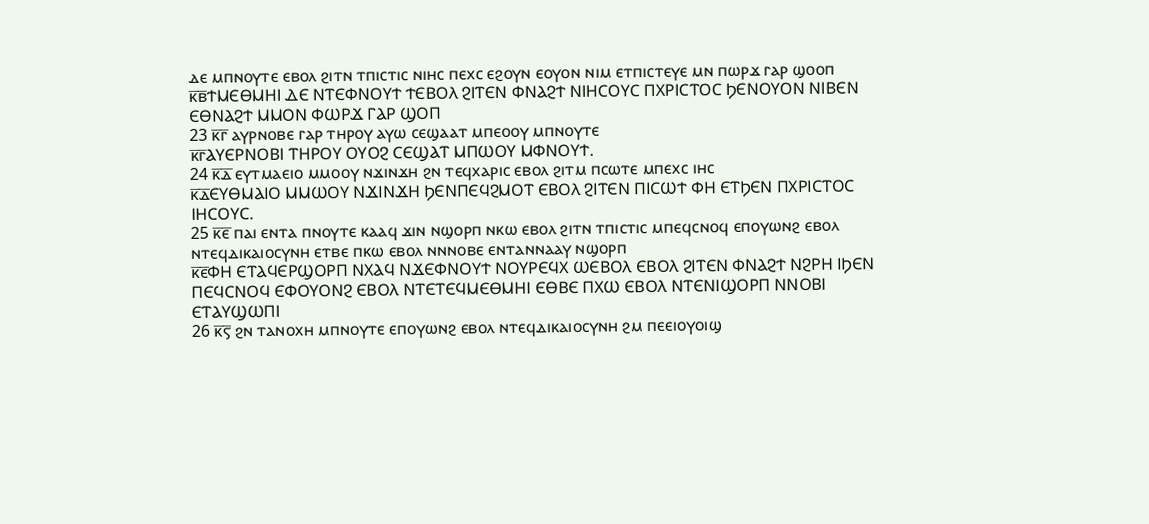ⲇⲉ ⲙⲡⲛⲟⲩⲧⲉ ⲉⲃⲟⲗ ϩⲓⲧⲛ ⲧⲡⲓⲥⲧⲓⲥ ⲛⲓⲏⲥ ⲡⲉⲭⲥ ⲉϩⲟⲩⲛ ⲉⲟⲩⲟⲛ ⲛⲓⲙ ⲉⲧⲡⲓⲥⲧⲉⲩⲉ ⲙⲛ ⲡⲱⲣϫ ⲅⲁⲣ ϣⲟⲟⲡ
ⲕ̅ⲃ̅ϮⲘⲈⲐⲘⲎⲒ ⲆⲈ ⲚⲦⲈⲪⲚⲞⲨϮ ϮⲈⲂⲞⲖ ϨⲒⲦⲈⲚ ⲪⲚⲀϨϮ ⲚⲒⲎⲤⲞⲨⲤ ⲠⲬⲢⲒⲤⲦⲞⲤ ϦⲈⲚⲞⲨⲞⲚ ⲚⲒⲂⲈⲚ ⲈⲐⲚⲀϨϮ ⲘⲘⲞⲚ ⲪⲰⲢϪ ⲄⲀⲢ ϢⲞⲠ
23 ⲕ̅ⲅ̅ ⲁⲩⲣⲛⲟⲃⲉ ⲅⲁⲣ ⲧⲏⲣⲟⲩ ⲁⲩⲱ ⲥⲉϣⲁⲁⲧ ⲙⲡⲉⲟⲟⲩ ⲙⲡⲛⲟⲩⲧⲉ
ⲕ̅ⲅ̅ⲀⲨⲈⲢⲚⲞⲂⲒ ⲦⲎⲢⲞⲨ ⲞⲨⲞϨ ⲤⲈϢⲀⲦ ⲘⲠⲰⲞⲨ ⲘⲪⲚⲞⲨϮ.
24 ⲕ̅ⲇ̅ ⲉⲩⲧⲙⲁⲉⲓⲟ ⲙⲙⲟⲟⲩ ⲛϫⲓⲛϫⲏ ϩⲛ ⲧⲉϥⲭⲁⲣⲓⲥ ⲉⲃⲟⲗ ϩⲓⲧⲙ ⲡⲥⲱⲧⲉ ⲙⲡⲉⲭⲥ ⲓⲏⲥ
ⲕ̅ⲇ̅ⲈⲨⲐⲘⲀⲒⲞ ⲘⲘⲰⲞⲨ ⲚϪⲒⲚϪⲎ ϦⲈⲚⲠⲈϤϨⲘⲞⲦ ⲈⲂⲞⲖ ϨⲒⲦⲈⲚ ⲠⲒⲤⲰϮ ⲪⲎ ⲈⲦϦⲈⲚ ⲠⲬⲢⲒⲤⲦⲞⲤ ⲒⲎⲤⲞⲨⲤ.
25 ⲕ̅ⲉ̅ ⲡⲁⲓ ⲉⲛⲧⲁ ⲡⲛⲟⲩⲧⲉ ⲕⲁⲁϥ ϫⲓⲛ ⲛϣⲟⲣⲡ ⲛⲕⲱ ⲉⲃⲟⲗ ϩⲓⲧⲛ ⲧⲡⲓⲥⲧⲓⲥ ⲙⲡⲉϥⲥⲛⲟϥ ⲉⲡⲟⲩⲱⲛϩ ⲉⲃⲟⲗ ⲛⲧⲉϥⲇⲓⲕⲁⲓⲟⲥⲩⲛⲏ ⲉⲧⲃⲉ ⲡⲕⲱ ⲉⲃⲟⲗ ⲛⲛⲛⲟⲃⲉ ⲉⲛⲧⲁⲛⲛⲁⲁⲩ ⲛϣⲟⲣⲡ
ⲕ̅ⲉ̅ⲪⲎ ⲈⲦⲀϤⲈⲢϢⲞⲢⲠ ⲚⲬⲀϤ ⲚϪⲈⲪⲚⲞⲨϮ ⲚⲞⲨⲢⲈϤⲬ ⲰⲈⲂⲞⲖ ⲈⲂⲞⲖ ϨⲒⲦⲈⲚ ⲪⲚⲀϨϮ ⲚϨⲢⲎ ⲒϦⲈⲚ ⲠⲈϤⲤⲚⲞϤ ⲈⲪⲞⲨⲞⲚϨ ⲈⲂⲞⲖ ⲚⲦⲈⲦⲈϤⲘⲈⲐⲘⲎⲒ ⲈⲐⲂⲈ ⲠⲬⲰ ⲈⲂⲞⲖ ⲚⲦⲈⲚⲒϢⲞⲢⲠ ⲚⲚⲞⲂⲒ ⲈⲦⲀⲨϢⲰⲠⲒ
26 ⲕ̅ⲋ̅ ϩⲛ ⲧⲁⲛⲟⲭⲏ ⲙⲡⲛⲟⲩⲧⲉ ⲉⲡⲟⲩⲱⲛϩ ⲉⲃⲟⲗ ⲛⲧⲉϥⲇⲓⲕⲁⲓⲟⲥⲩⲛⲏ ϩⲙ ⲡⲉⲉⲓⲟⲩⲟⲓϣ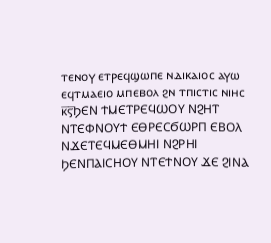ⲧⲉⲛⲟⲩ ⲉⲧⲣⲉϥϣⲱⲡⲉ ⲛⲇⲓⲕⲁⲓⲟⲥ ⲁⲩⲱ ⲉϥⲧⲙⲁⲉⲓⲟ ⲙⲡⲉⲃⲟⲗ ϩⲛ ⲧⲡⲓⲥⲧⲓⲥ ⲛⲓⲏⲥ
ⲕ̅ⲋ̅ϦⲈⲚ ϮⲘⲈⲦⲢⲈϤⲰⲞⲨ ⲚϨⲎⲦ ⲚⲦⲈⲪⲚⲞⲨϮ ⲈⲐⲢⲈⲤϬⲰⲢⲠ ⲈⲂⲞⲖ ⲚϪⲈⲦⲈϤⲘⲈⲐⲘⲎⲒ ⲚϨⲢⲎⲒ ϦⲈⲚⲠⲀⲒⲤⲎⲞⲨ ⲚⲦⲈϮⲚⲞⲨ ϪⲈ ϨⲒⲚⲀ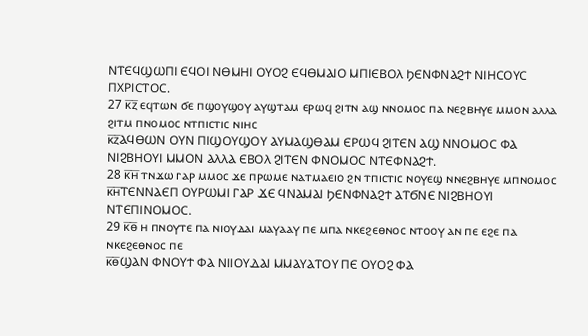ⲚⲦⲈϤϢⲰⲠⲒ ⲈϤⲞⲒ ⲚⲐⲘⲎⲒ ⲞⲨⲞϨ ⲈϤⲐⲘⲀⲒⲞ ⲘⲠⲒⲈⲂⲞⲖ ϦⲈⲚⲪⲚⲀϨϮ ⲚⲒⲎⲤⲞⲨⲤ ⲠⲬⲢⲒⲤⲦⲞⲤ.
27 ⲕ̅ⲍ̅ ⲉϥⲧⲱⲛ ϭⲉ ⲡϣⲟⲩϣⲟⲩ ⲁⲩϣⲧⲁⲙ ⲉⲣⲱϥ ϩⲓⲧⲛ ⲁϣ ⲛⲛⲟⲙⲟⲥ ⲡⲁ ⲛⲉϩⲃⲏⲩⲉ ⲙⲙⲟⲛ ⲁⲗⲗⲁ ϩⲓⲧⲙ ⲡⲛⲟⲙⲟⲥ ⲛⲧⲡⲓⲥⲧⲓⲥ ⲛⲓⲏⲥ
ⲕ̅ⲍ̅ⲀϤⲐⲰⲚ ⲞⲨⲚ ⲠⲒϢⲞⲨϢⲞⲨ ⲀⲨⲘⲀϢⲐⲀⲘ ⲈⲢⲰϤ ϨⲒⲦⲈⲚ ⲀϢ ⲚⲚⲞⲘⲞⲤ ⲪⲀ ⲚⲒϨⲂⲎⲞⲨⲒ ⲘⲘⲞⲚ ⲀⲖⲖⲀ ⲈⲂⲞⲖ ϨⲒⲦⲈⲚ ⲪⲚⲞⲘⲞⲤ ⲚⲦⲈⲪⲚⲀϨϮ.
28 ⲕ̅ⲏ̅ ⲧⲛϫⲱ ⲅⲁⲣ ⲙⲙⲟⲥ ϫⲉ ⲡⲣⲱⲙⲉ ⲛⲁⲧⲙⲁⲉⲓⲟ ϩⲛ ⲧⲡⲓⲥⲧⲓⲥ ⲛⲟⲩⲉϣ ⲛⲛⲉϩⲃⲏⲩⲉ ⲙⲡⲛⲟⲙⲟⲥ
ⲕ̅ⲏ̅ⲦⲈⲚⲚⲀⲈⲠ ⲞⲨⲢⲰⲘⲒ ⲄⲀⲢ ϪⲈ ϤⲚⲀⲘⲀⲒ ϦⲈⲚⲪⲚⲀϨϮ ⲀⲦϬⲚⲈ ⲚⲒϨⲂⲎⲞⲨⲒ ⲚⲦⲈⲠⲒⲚⲞⲘⲞⲤ.
29 ⲕ̅ⲑ̅ ⲏ ⲡⲛⲟⲩⲧⲉ ⲡⲁ ⲛⲓⲟⲩⲇⲁⲓ ⲙⲁⲩⲁⲁⲩ ⲡⲉ ⲙⲡⲁ ⲛⲕⲉϩⲉⲑⲛⲟⲥ ⲛⲧⲟⲟⲩ ⲁⲛ ⲡⲉ ⲉϩⲉ ⲡⲁ ⲛⲕⲉϩⲉⲑⲛⲟⲥ ⲡⲉ
ⲕ̅ⲑ̅ϢⲀⲚ ⲪⲚⲞⲨϮ ⲪⲀ ⲚⲒⲒⲞⲨⲆⲀⲒ ⲘⲘⲀⲨⲀⲦⲞⲨ ⲠⲈ ⲞⲨⲞϨ ⲪⲀ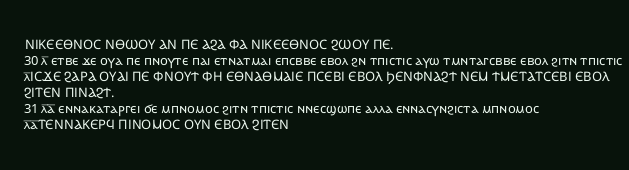ⲚⲒⲔⲈⲈⲐⲚⲞⲤ ⲚⲐⲰⲞⲨ ⲀⲚ ⲠⲈ ⲀϨⲀ ⲪⲀ ⲚⲒⲔⲈⲈⲐⲚⲞⲤ ϨⲰⲞⲨ ⲠⲈ.
30 ⲗ̅ ⲉⲧⲃⲉ ϫⲉ ⲟⲩⲁ ⲡⲉ ⲡⲛⲟⲩⲧⲉ ⲡⲁⲓ ⲉⲧⲛⲁⲧⲙⲁⲓ ⲉⲡⲥⲃⲃⲉ ⲉⲃⲟⲗ ϩⲛ ⲧⲡⲓⲥⲧⲓⲥ ⲁⲩⲱ ⲧⲙⲛⲧⲁⲅⲥⲃⲃⲉ ⲉⲃⲟⲗ ϩⲓⲧⲛ ⲧⲡⲓⲥⲧⲓⲥ
ⲗ̅ⲒⲤϪⲈ ϨⲀⲢⲀ ⲞⲨⲀⲒ ⲠⲈ ⲪⲚⲞⲨϮ ⲪⲎ ⲈⲐⲚⲀⲐⲘⲀⲒⲈ ⲠⲤⲈⲂⲒ ⲈⲂⲞⲖ ϦⲈⲚⲪⲚⲀϨϮ ⲚⲈⲘ ϮⲘⲈⲦⲀⲦⲤⲈⲂⲒ ⲈⲂⲞⲖ ϨⲒⲦⲈⲚ ⲠⲒⲚⲀϨϮ.
31 ⲗ̅ⲁ̅ ⲉⲛⲛⲁⲕⲁⲧⲁⲣⲅⲉⲓ ϭⲉ ⲙⲡⲛⲟⲙⲟⲥ ϩⲓⲧⲛ ⲧⲡⲓⲥⲧⲓⲥ ⲛⲛⲉⲥϣⲱⲡⲉ ⲁⲗⲗⲁ ⲉⲛⲛⲁⲥⲩⲛϩⲓⲥⲧⲁ ⲙⲡⲛⲟⲙⲟⲥ
ⲗ̅ⲁ̅ⲦⲈⲚⲚⲀⲔⲈⲢϤ ⲠⲒⲚⲞⲘⲞⲤ ⲞⲨⲚ ⲈⲂⲞⲖ ϨⲒⲦⲈⲚ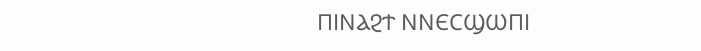ⲠⲒⲚⲀϨϮ ⲚⲚⲈⲤϢⲰⲠⲒ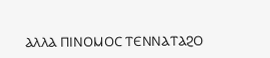ⲀⲖⲖⲀ ⲠⲒⲚⲞⲘⲞⲤ ⲦⲈⲚⲚⲀⲦⲀϨⲞ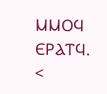ⲘⲘⲞϤ ⲈⲢⲀⲦϤ.
<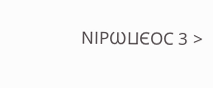ⲚⲒⲢⲰⳘⲈⲞⲤ 3 >